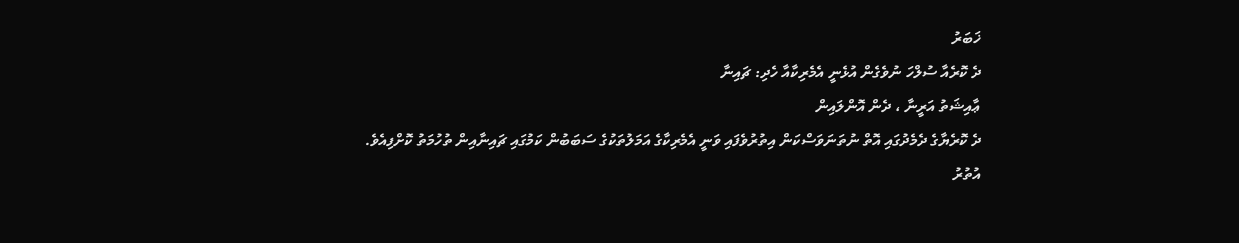ޚަބަރު
ދެ ކޮރެއާ ސުލްހަ ނުވެގެން އުޅެނީ އެމެރިކާއާ ހެދި: ޗައިނާ
ޢާއިޝަތު އަރީނާ ، ދެން އޮންލައިން
ދެ ކޮރެޔާގެ ދެމެދުގައި އޮތް ނުތަނަވަސްކަން އިތުރުވެފައި ވަނީ އެމެރިކާގެ އަމަލުތަކުގެ ސަބަބުން ކަމުގައި ޗައިނާއިން ތުހުމަތު ކޮށްފިއެވެ.
އުތުރު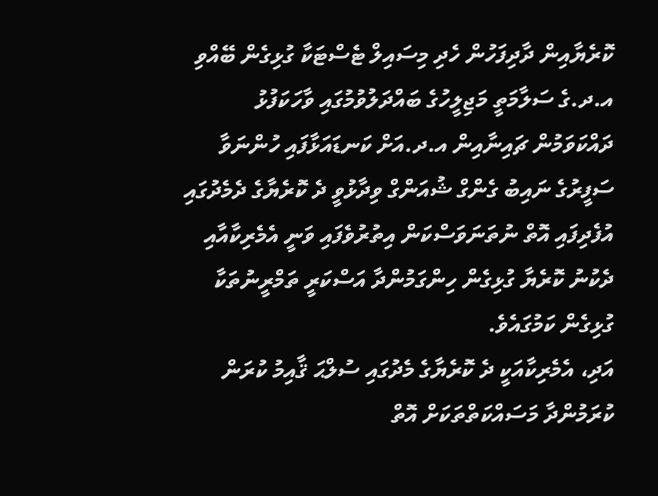ކޮރެޔާއިން ދާދިފަހުން ހެދި މިސައިލް ޓެސްޓަކާ ގުޅިގެން ބޭއްވި އ.ދ.ގެ ސަލާމަތީ މަޖިލީހުގެ ބައްދަލުވުމުގައި ވާހަކަފުޅު ދައްކަވަމުން ޗައިނާއިން އ.ދ.އަށް ކަނޑައަޅާފައި ހުންނަވާ ސަފީރުގެ ނައިބު ގެންގް ޝުއަންގް ވިދާޅުވީ ދެ ކޮރެޔާގެ ދެމެދުގައި އުފެދިފައި އޮތް ނުތަނަވަސްކަން އިތުރުވެފައި ވަނީ އެމެރިކާއާއި ދެކުނު ކޮރެޔާ ގުޅިގެން ހިންގަމުންދާ އަސްކަރީ ތަމްރީނުތަކާ ގުޅިގެން ކަމުގައެވެ.
އަދި، އެމެރިކާއަކީ ދެ ކޮރެޔާގެ މެދުގައި ސުލްޙަ ޤާއިމު ކުރަން ކުރަމުންދާ މަސައްކަތްތަކަށް އޮތް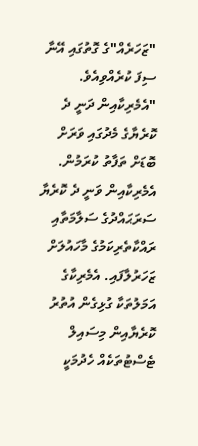"ޒަހަރެއް"ގެ ގޮތުގައި އޭނާ ސިފަ ކުރެއްވިއެވެ. "އެމެރިކާއިން ދަނީ ދެ ކޮރެޔާގެ މެދުގައި ވަރަށް ބޮޑަށް ތަފާތު ކުރަމުން. އެމެރިކާއިން ވަނީ ދެ ކޮރެޔާ ސަރަޙައްދުގެ ސަލާމަތާއި ރައްކާތެރިކަމުގެ މާހައުލަށް ޒަހަރުލާފައި. އެމެރިކާގެ އަމަލުތަކާ ގުޅިގެން އުތުރު ކޮރެޔާއިން މިސައިލް ޓެސްޓުތަކެއް ހެދުމަކީ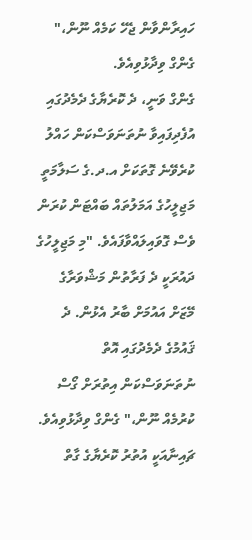ހައިރާންވާން ޖެހޭ ކަމެއް ނޫން،" ގެންގް ވިދާޅުވިއެވެ.
ގެންގް ވަނީ، ދެ ކޮރެޔާގެ ދެމެދުގައި އުފެދިފައިވާ ނުތަނަވަސްކަން ހައްލު ކުރެވޭނެ ގޮތަކަށް އ.ދ.ގެ ސަލާމަތީ މަޖިލީހުގެ އަމަލުތައް ބައްޓަން ކުރަން ވެސް ގޮވައިލައްވާފައެވެ. "މި މަޖިލީހުގެ ދައުރަކީ ދެ ފަރާތުން މަޝްވަރާގެ މޭޒަށް އައުމަށް ބާރު އެޅުން. ދެ ޤައުމުގެ ދެމެދުގައި އޮތް ނުތަނަވަސްކަން އިތުރަށް ގޯސް ކުރުމެއް ނޫން،" ގެންގް ވިދާޅުވިއެވެ. ޗައިނާއަކީ އުތުރު ކޮރެޔާގެ ގާތް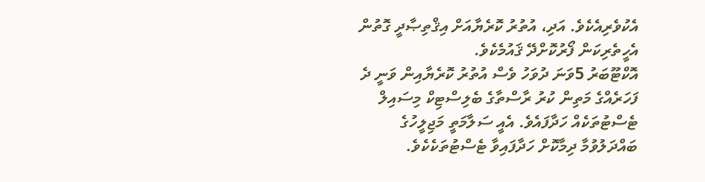އެކުވެރިއެކެވެ. އަދި، އުތުރު ކޮރެޔާއަށް އިޤްތިޞާދީ ގޮތުން އެހީތެރިކަން ފޯރުކޮށްދޭ ޤައުމެކެވެ.
އޮކްޓޫބަރު 5ވަނަ ދުވަހު ވެސް އުތުރު ކޮރެޔާއިން ވަނީ ދެ ފަހަރެއްގެ މަތިން ކުރު ރާސްތާގެ ބެލިސްޓިކް މިސައިލް ޓެސްޓުތަކެއް ހަދާފައެވެ. އެއީ ސަލާމަތީ މަޖިލީހުގެ ބައްދަލުވުމާ ދިމާކޮށް ހަދާފައިވާ ޓެސްޓުތަކެކެވެ.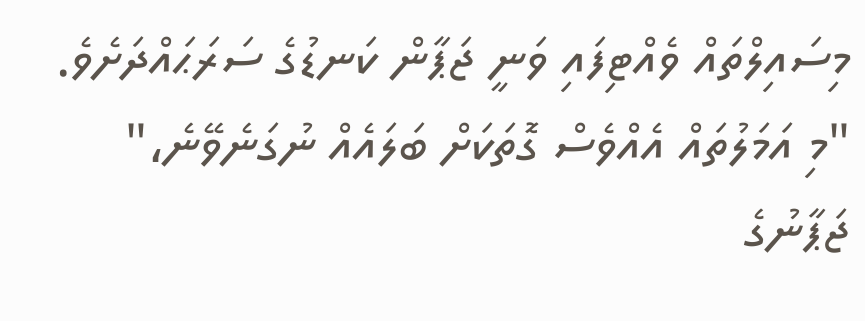މިސައިލްތައް ވެއްޓިފައި ވަނީ ޖަޕާން ކަނޑުގެ ސަރަޙައްދަށެވެ. "މި އަމަލުތައް އެއްވެސް ގޮތަކަށް ބަލައެއް ނުގަނެވޭނެ،" ޖަޕާނުގެ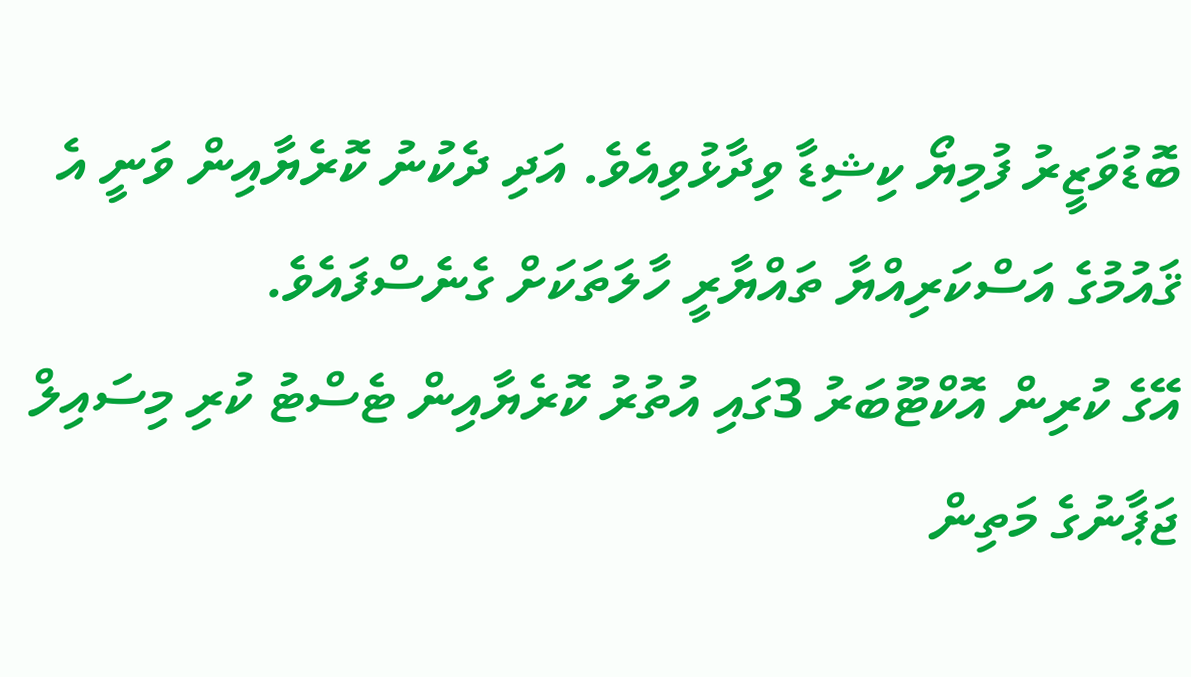ބޮޑުވަޒީރު ފުމިޔޯ ކިޝިޑާ ވިދާޅުވިއެވެ. އަދި ދެކުނު ކޮރެޔާއިން ވަނީ އެ ޤައުމުގެ އަސްކަރިއްޔާ ތައްޔާރީ ހާލަތަކަށް ގެނެސްފައެވެ.
އޭގެ ކުރިން އޮކްޓޫބަރު 3ގައި އުތުރު ކޮރެޔާއިން ޓެސްޓު ކުރި މިސައިލް ޖަޕާނުގެ މަތިން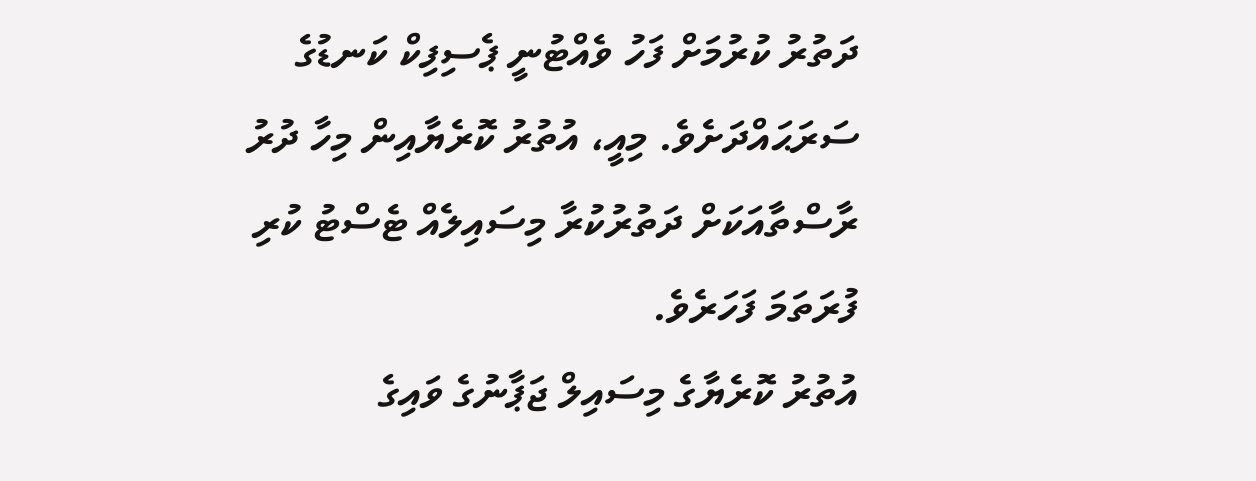ދަތުރު ކުރުމަށް ފަހު ވެއްޓުނީ ޕެސިފިކް ކަނޑުގެ ސަރަޙައްދަށެވެ. މިއީ، އުތުރު ކޮރެޔާއިން މިހާ ދުރު ރާސްތާއަކަށް ދަތުރުކުރާ މިސައިލެއް ޓެސްޓު ކުރި ފުރަތަމަ ފަހަރެވެ.
އުތުރު ކޮރެޔާގެ މިސައިލް ޖަޕާނުގެ ވައިގެ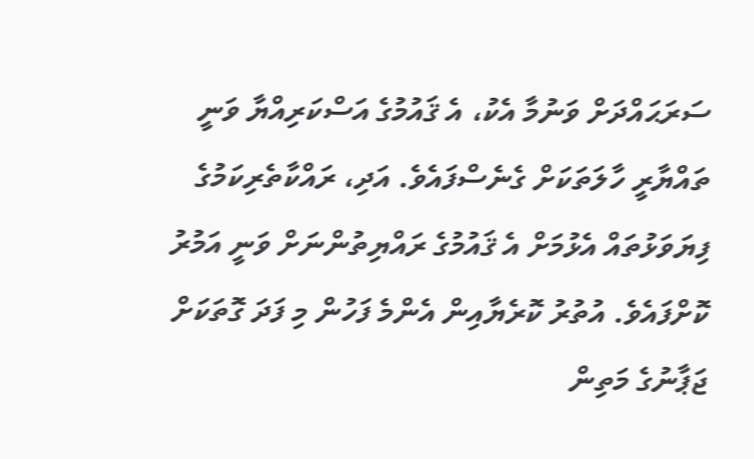ސަރަޙައްދަށް ވަނުމާ އެކު، އެ ޤައުމުގެ އަސްކަރިއްޔާ ވަނީ ތައްޔާރީ ހާލަތަކަށް ގެނެސްފައެވެ. އަދި، ރައްކާތެރިކަމުގެ ފިޔަވަޅުތައް އެޅުމަށް އެ ޤައުމުގެ ރައްޔިތުންނަށް ވަނީ އަމުރު ކޮށްފައެވެ. އުތުރު ކޮރެޔާއިން އެންމެ ފަހުން މި ފަދަ ގޮތަކަށް ޖަޕާނުގެ މަތިން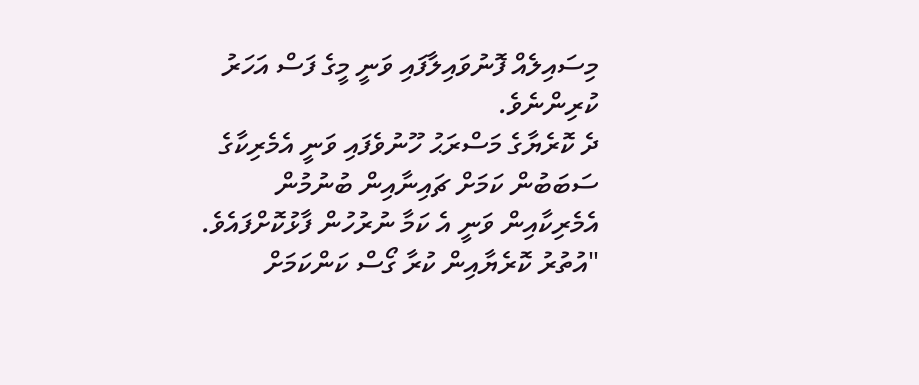މިސައިލެއް ފޮނުވައިލާފައި ވަނީ މީގެ ފަސް އަހަރު ކުރިންނެވެ.
ދެ ކޮރެޔާގެ މަސްރަޙު ހޫނުވެފައި ވަނީ އެމެރިކާގެ ސަބަބުން ކަމަށް ޗައިނާއިން ބުނުމުން އެމެރިކާއިން ވަނީ އެ ކަމާ ނުރުހުން ފާޅުކޮށްފައެވެ. "އުތުރު ކޮރެޔާއިން ކުރާ ގޯސް ކަންކަމަށް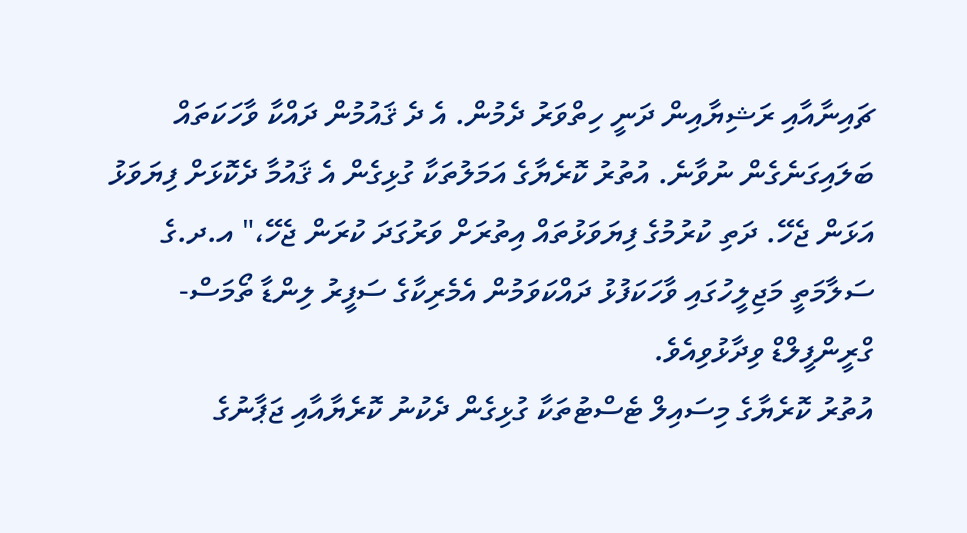ޗައިނާއާއި ރަޝިޔާއިން ދަނީ ހިތްވަރު ދެމުން. އެ ދެ ޤައުމުން ދައްކާ ވާހަކަތައް ބަލައިގަނެގެން ނުވާނެ. އުތުރު ކޮރެޔާގެ އަމަލުތަކާ ގުޅިގެން އެ ޤައުމާ ދެކޮޅަށް ފިޔަވަޅު އަޅަން ޖެހޭ. ދަތި ކުރުމުގެ ފިޔަވަޅުތައް އިތުރަށް ވަރުގަދަ ކުރަން ޖެހޭ،" އ.ދ.ގެ ސަލާމަތީ މަޖިލީހުގައި ވާހަކަފުޅު ދައްކަވަމުން އެމެރިކާގެ ސަފީރު ލިންޑާ ތޯމަސް-ގްރީންފީލްޑް ވިދާޅުވިއެވެ.
އުތުރު ކޮރެޔާގެ މިސައިލް ޓެސްޓުތަކާ ގުޅިގެން ދެކުނު ކޮރެޔާއާއި ޖަޕާނުގެ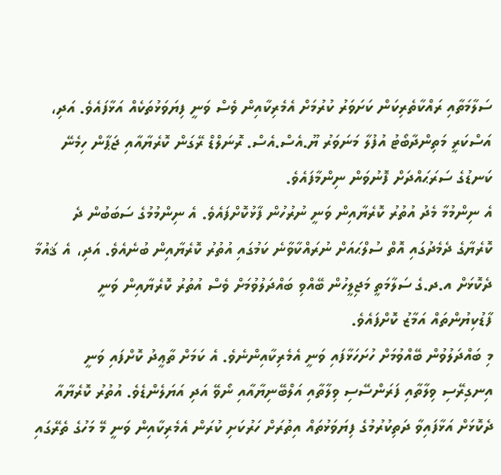ސަލާމަތާއި ރައްކާތެރިކަން ކަށަވަރު ކުރުމަށް އެމެރިކާއިން ވެސް ވަނީ ފިޔަވަޅުތަކެއް އަޅާފައެވެ. އަދި، އަސްކަރީ މަތިންދާބޯޓު އުފުލާ މަނަވަރު ޔޫ.އެސް.އެސް. ރޮނަލްޑް ރޭގަން ކޮރެޔާއާއި ޖަޕާން ހިމެނޭ ކަނޑުގެ ސަރަޙައްދަށް ފޮނުވަން ނިންމާފައެވެ.
އެ ނިންމުމާ މެދު އުތުރު ކޮރެޔާއިން ވަނީ ނުރުހުން ފާޅުކޮށްފައެވެ. އެ ނިންމުމުގެ ސަބަބުން ދެ ކޮރެޔާގެ ދެމެދުގައި އޮތް ސުލްޙައަށް ނުރައްކާވާނެ ކަމުގައި އުތުރު ކޮރެޔާއިން ބުނެއެވެ. އަދި، އެ ޤައުމާ ދެކޮޅަށް އ.ދ.ގެ ސަލާމަތީ މަޖިލީހުން ބޭއްވި ބައްދަލުވުމަށް ވެސް އުތުރު ކޮރެޔާއިން ވަނީ ފާޑުކިޔުންތައް އަމާޒު ކޮށްފައެވެ.
މި ބައްދަލުވުން ބޭއްވުމަށް ހުށަހަޅާފައި ވަނީ އެމެރިކާއިންނެވެ. އެ ކަމަށް ތާޢީދު ކޮށްފައި ވަނީ އިނގިރޭސި ވިލާތާއި ފަރަންސޭސި ވިލާތާއި އަލްބޭނިޔާއާއި ނޯވޭ އަދި އަޔަލެންޑެވެ. އުތުރު ކޮރެޔާއާ ދެކޮޅަށް އަޅާފައިވާ ދަތިކުރުމުގެ ފިޔަވަޅުތައް އިތުރަށް ހަރުކަށި ކުރަން އެމެރިކާއިން ވަނީ މޭ މަހުގެ ތެރޭގައި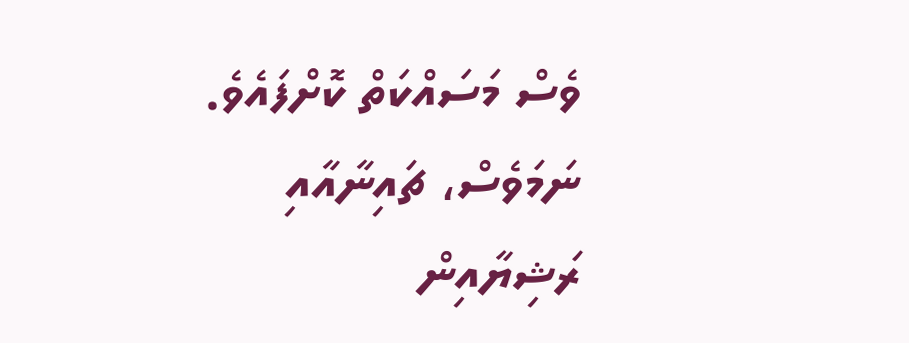ވެސް މަސައްކަތް ކޮށްފައެވެ. ނަމަވެސް، ޗައިނާއާއި ރަޝިޔާއިން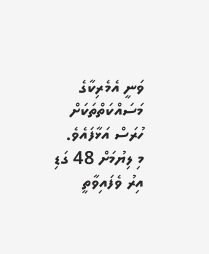ވަނީ އެމެރިކާގެ މަސައްކަތްތަކަށް ހުރަސް އަޅާފައެވެ.
މި ލިޔުމަށް 48 ގަޑި އިރު ވެފައިވާތީ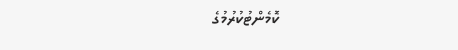ކޮމެންޓުކުރުމުގެ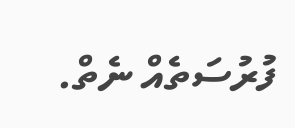ފުރުސަތެއް ނެތް.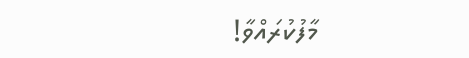މާފުކުރައްވާ!